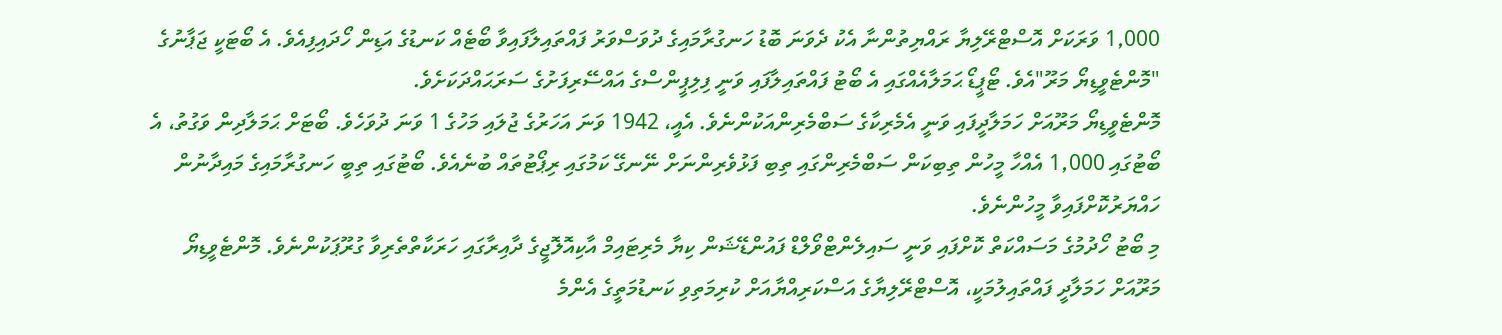1,000 ވަރަކަށް އޮސްޓްރޭލިޔާ ރައްޔިތުންނާ އެކު ދެވަނަ ބޮޑު ހަނގުރާމައިގެ ދުވަސްވަރު ފައްތައިލާފައިވާ ބޯޓެއް ކަނޑުގެ އަޑިން ހޯދައިފިއެވެ. އެ ބޯޓަކީ ޖަޕާނުގެ "މޮންޓެވީޑިޔޯ މަރޫ"އެވެ. ޓޯޕީޑޯ ޙަމަލާއެއްގައި އެ ބޯޓު ފައްތައިލާފައި ވަނީ ފިލިޕީންސްގެ އައްސޭރިފަށުގެ ސަރަޙައްދަކަށެވެ.
މޮންޓެވީޑިޔޯ މަރޫއަށް ހަމަލާދީފައި ވަނީ އެމެރިކާގެ ސަބްމެރިންއަކުންނެވެ. އެއީ، 1942 ވަނަ އަހަރުގެ ޖުލައި މަހުގެ 1 ވަނަ ދުވަހެވެ. ބޯޓަށް ޙަމަލާދިން ވަގުތު، އެ ބޯޓުގައި 1,000 އެއްހާ މީހުން ތިބިކަން ސަބްމެރިންގައި ތިބި ފަޅުވެރިންނަށް ނޭނގޭ ކަމުގައި ރިޕޯޓުތައް ބުނެއެވެ. ބޯޓުގައި ތިބީ ހަނގުރާމައިގެ މައިދާނުން ހައްޔަރުކޮށްފައިވާ މީހުންނެވެ.
މި ބޯޓު ހޯދުމުގެ މަސައްކަތް ކޮށްފައި ވަނީ ސައިލެންޓްވޯލްޑް ފައުންޑޭޝަން ކިޔާ މެރިޓައިމް އާކިއޮލޮޖީގެ ދާއިރާގައި ހަރަކާތްތެރިވާ ގުރޫޕަކުންނެވެ. މޮންޓެވީޑިޔޯ މަރޫއަށް ހަމަލާދީ ފައްތައިލުމަކީ، އޮސްޓްރޭލިޔާގެ އަސްކަރިއްޔާއަށް ކުރިމަތިވި ކަނޑުމަތީގެ އެންމެ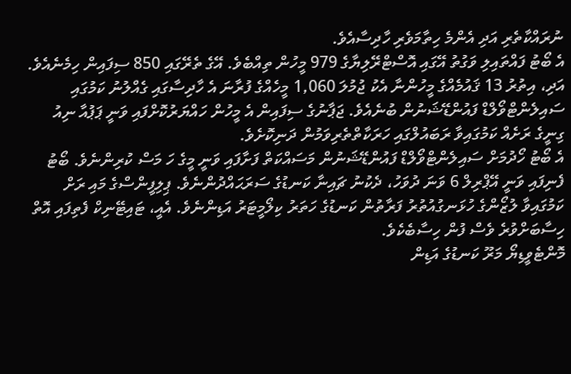ނުރައްކާތެރި އަދި އެންމެ ހިތާމަވެރި ހާދިސާއެވެ.
އެ ބޯޓު ފައްތައިލި ވަގުތު އޭގައި އޮސްޓްރޭލިޔާގެ 979 މީހުން ތިއްބެވެ. އޭގެ ތެރޭގައި 850 ސިފައިން ހިމެނެއެވެ. އަދި، އިތުރު 13 ޤައުމެއްގެ މީހުންނާ އެކު ޖުމުލަ 1,060 މީހެއްގެ ފުރާނަ އެ ހާދިސާގައި ގެއްލުނު ކަމުގައި ސައިލެންޓްވޯލްޑް ފައުންޑޭޝަނުން ބުނެއެވެ. ޖަޕާނުގެ ސިފައިން އެ މީހުން ހައްޔަރުކޮށްފައި ވަނީ ޕަޕުއާ ނިއު ގިނީގެ ރަށެއް ކަމުގައިވާ ރަބައުލްގައި ހަރަކާތްތެރިވަމުން ދަނިކޮށެވެ.
އެ ބޯޓު ހޯދުމަށް ސައިލެންޓްވޯލްޑް ފައުންޑޭޝަނުން މަސައްކަތް ފަށާފައި ވަނީ މީގެ ހަ މަސް ކުރިންނެވެ. ބޯޓު ފެނިފައި ވަނީ އޭޕްރިލް 6 ވަނަ ދުވަހު، ދެކުނު ޗައިނާ ކަނޑުގެ ސަރަޙައްދުންނެވެ. ޕިލިފީންސްގެ މައި ރަށް ކަމުގައިވާ ލުޒޯންގެ ހުޅަނގުއުތުރު ފަރާތުން ކަނޑުގެ ހަތަރު ކިލޯމީޓަރު އަޑިންނެވެ. އެއީ، ޓައިޓޭނިކް ފެތިފައި އޮތް ހިސާބަށްވުރެ ވެސް ފުން ހިސާބެކެވެ.
މޮންޓެވީޑިޔޯ މަރޫ ކަނޑުގެ އަޑިން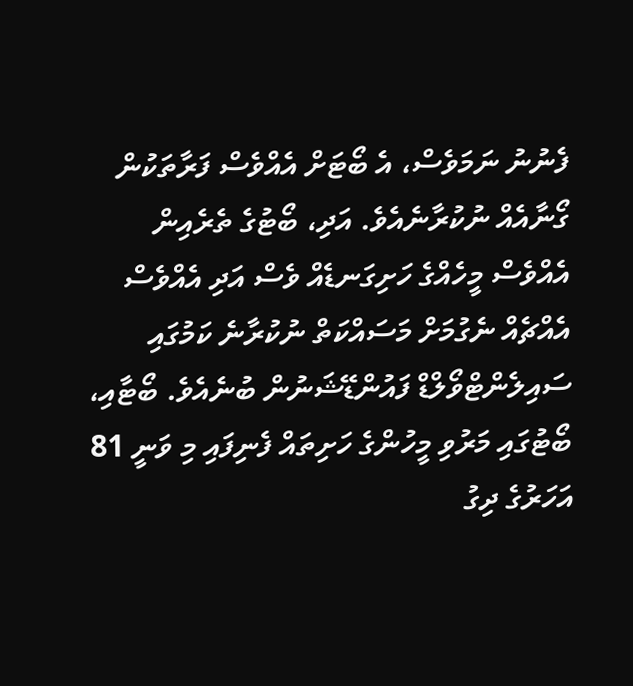ފެނުނު ނަމަވެސް، އެ ބޯޓަށް އެއްވެސް ފަރާތަކުން ގޯނާއެއް ނުކުރާނެއެވެ. އަދި، ބޯޓުގެ ތެރެއިން އެއްވެސް މީހެއްގެ ހަށިގަނޑެއް ވެސް އަދި އެއްވެސް އެއްޗެއް ނެގުމަށް މަސައްކަތް ނުކުރާނެ ކަމުގައި ސައިލެންޓްވޯލްޑް ފައުންޑޭޝަނުން ބުނެއެވެ. ބޯޓާއި، ބޯޓުގައި މަރުވި މީހުންގެ ހަށިތައް ފެނިފައި މި ވަނީ 81 އަހަރުގެ ދިގު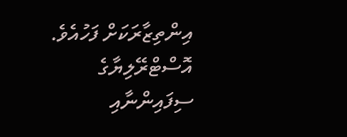އިންތިޒާރަކަށް ފަހުއެވެ.
އޮސްޓްރޭލިޔާގެ ސިފައިންނާއި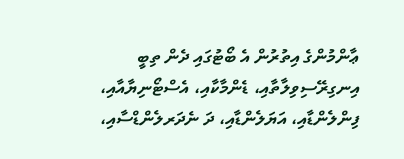ޢާންމުންގެ އިތުރުން އެ ބޯޓުގައި ދެން ތިބީ އިނގިރޭސިވިލާތާއި، ޑެންމާކާއި، އެސްޓޯނިޔާއާއި، ފިންލެންޑާއި، އަޔަލެންޑާއި، ދަ ނެދަރލެންޑްސާއި،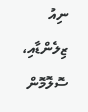ނިއު ޒިލެންޑާއި، ސޮލޮމޮން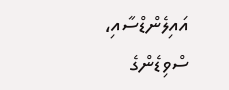އައިލެންޑްސާއި، ސްވިޑެންގެ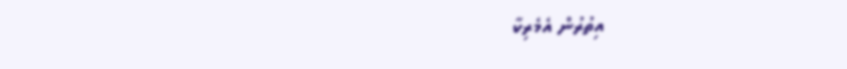އިތުރުން އެމެރިކާ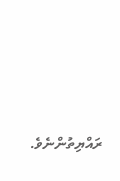ރައްޔިތުންނެވެ.